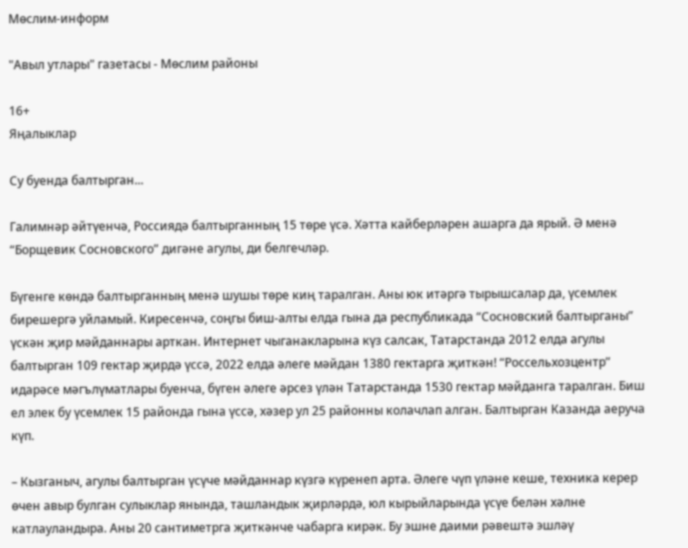Мөслим-информ

"Авыл утлары" газетасы - Мөслим районы

16+
Яңалыклар

Су буенда балтырган...

Галимнәр әйтүенчә, Россиядә балтырганның 15 төре үсә. Хәтта кайберләрен ашарга да ярый. Ә менә “Борщевик Сосновского” дигәне агулы, ди белгечләр.

Бүгенге көндә балтырганның менә шушы төре киң таралган. Аны юк итәргә тырышсалар да, үсемлек бирешергә уйламый. Киресенчә, соңгы биш-алты елда гына да республикада “Сосновский балтырганы” үскән җир мәйданнары арткан. Интернет чыганакларына күз салсак, Татарстанда 2012 елда агулы балтырган 109 гектар җирдә үссә, 2022 елда әлеге мәйдан 1380 гектарга җиткән! “Россельхозцентр” идарәсе мәгълүматлары буенча, бүген әлеге әрсез үлән Татарстанда 1530 гектар мәйданга таралган. Биш ел элек бу үсемлек 15 районда гына үссә, хәзер ул 25 районны колачлап алган. Балтырган Казанда аеруча күп.

– Кызганыч, агулы балтырган үсүче мәйданнар күзгә күренеп арта. Әлеге чүп үләне кеше, техника керер өчен авыр булган сулыклар янында, ташландык җирләрдә, юл кырыйларында үсүе белән хәлне катлауландыра. Аны 20 сантиметрга җиткәнче чабарга кирәк. Бу эшне даими рәвештә эшләү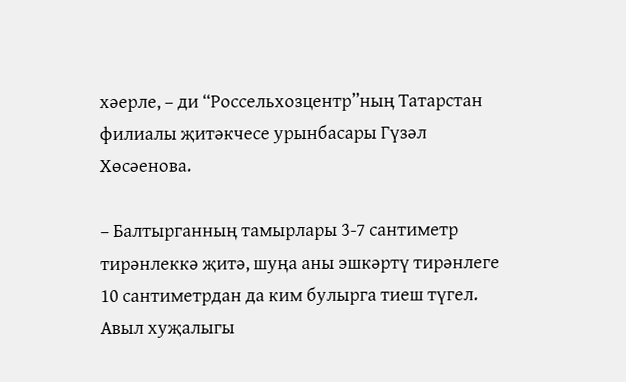хәерле, – ди “Россельхозцентр”ның Татарстан филиалы җитәкчесе урынбасары Гүзәл Хөсәенова.

– Балтырганның тамырлары 3-7 сантиметр тирәнлеккә җитә, шуңа аны эшкәртү тирәнлеге 10 сантиметрдан да ким булырга тиеш түгел. Авыл хуҗалыгы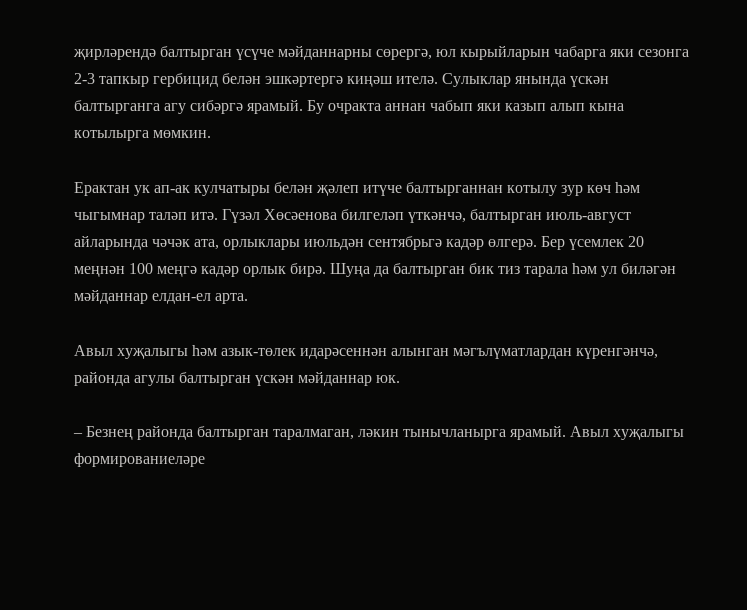җирләрендә балтырган үсүче мәйданнарны сөрергә, юл кырыйларын чабарга яки сезонга 2-3 тапкыр гербицид белән эшкәртергә киңәш ителә. Сулыклар янында үскән балтырганга агу сибәргә ярамый. Бу очракта аннан чабып яки казып алып кына котылырга мөмкин.

Ерактан ук ап-ак кулчатыры белән җәлеп итүче балтырганнан котылу зур көч һәм чыгымнар таләп итә. Гүзәл Хөсәенова билгеләп үткәнчә, балтырган июль-август айларында чәчәк ата, орлыклары июльдән сентябрьгә кадәр өлгерә. Бер үсемлек 20 меңнән 100 меңгә кадәр орлык бирә. Шуңа да балтырган бик тиз тарала һәм ул биләгән мәйданнар елдан-ел арта.

Авыл хуҗалыгы һәм азык-төлек идарәсеннән алынган мәгълүматлардан күренгәнчә, районда агулы балтырган үскән мәйданнар юк.

– Безнең районда балтырган таралмаган, ләкин тынычланырга ярамый. Авыл хуҗалыгы формированиеләре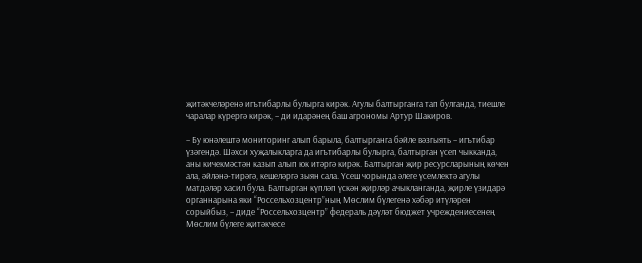җитәкчеләренә игътибарлы булырга кирәк. Агулы балтырганга тап булганда, тиешле чаралар күрергә кирәк, – ди идарәнең баш агрономы Артур Шакиров.

– Бу юнәлештә мониторинг алып барыла, балтырганга бәйле вәзгыять – игътибар үзәгендә. Шәхси хуҗалыкларга да игътибарлы булырга, балтырган үсеп чыкканда, аны кичекмәстән казып алып юк итәргә кирәк. Балтырган җир ресурсларының көчен ала, әйләнә-тирәгә, кешеләргә зыян сала. Үсеш чорында әлеге үсемлектә агулы матдәләр хасил була. Балтырган күпләп үскән җирләр ачыкланганда, җирле үзидарә органнарына яки “Россельхозцентр”ның Мөслим бүлегенә хәбәр итүләрен сорыйбыз, – диде “Россельхозцентр” федераль дәүләт бюджет учреждениесенең Мөслим бүлеге җитәкчесе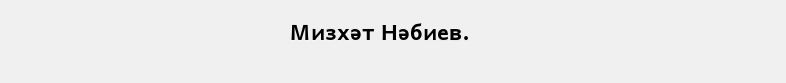Мизхәт Нәбиев.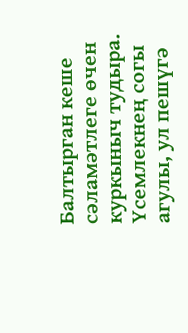Балтырган кеше сәламәтлеге өчен куркыныч тудыра. Үсемлекнең согы агулы, ул пешүгә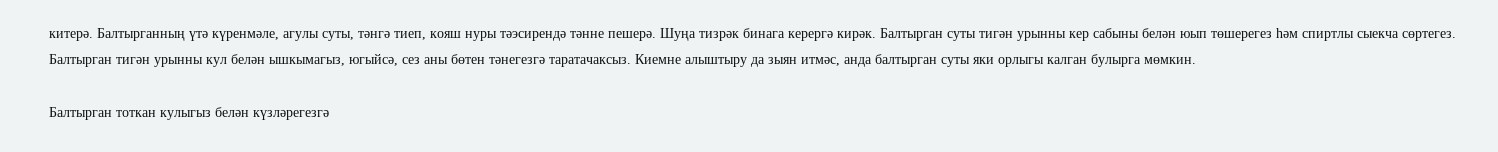китерә. Балтырганның үтә күренмәле, агулы суты, тәнгә тиеп, кояш нуры тәэсирендә тәнне пешерә. Шуңа тизрәк бинага керергә кирәк. Балтырган суты тигән урынны кер сабыны белән юып төшерегез һәм спиртлы сыекча сөртегез. Балтырган тигән урынны кул белән ышкымагыз, югыйсә, сез аны бөтен тәнегезгә таратачаксыз. Киемне алыштыру да зыян итмәс, анда балтырган суты яки орлыгы калган булырга мөмкин.

Балтырган тоткан кулыгыз белән күзләрегезгә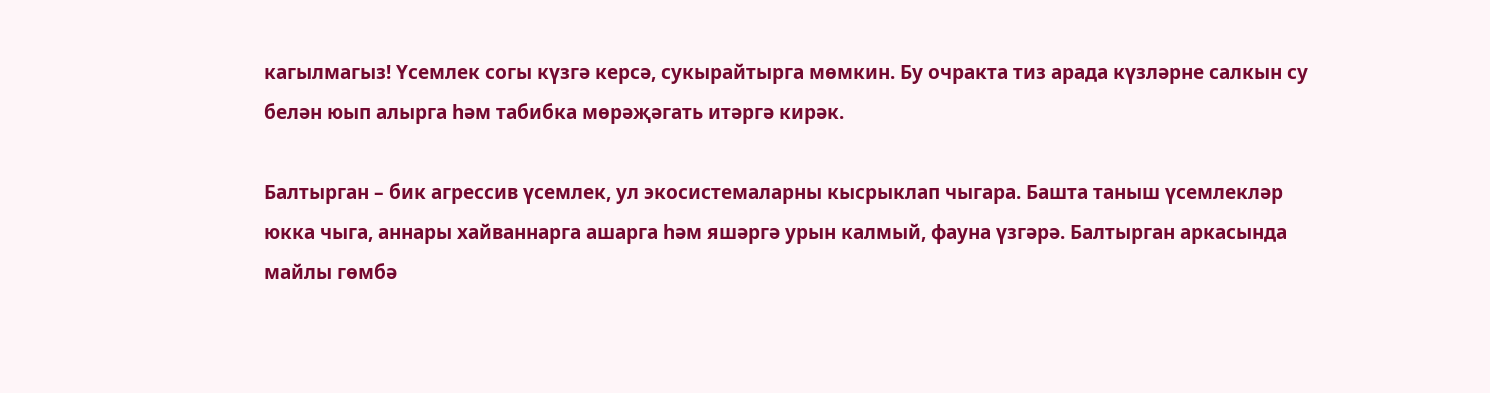кагылмагыз! Үсемлек согы күзгә керсә, сукырайтырга мөмкин. Бу очракта тиз арада күзләрне салкын су белән юып алырга һәм табибка мөрәҗәгать итәргә кирәк.

Балтырган – бик агрессив үсемлек, ул экосистемаларны кысрыклап чыгара. Башта таныш үсемлекләр юкка чыга, аннары хайваннарга ашарга һәм яшәргә урын калмый, фауна үзгәрә. Балтырган аркасында майлы гөмбә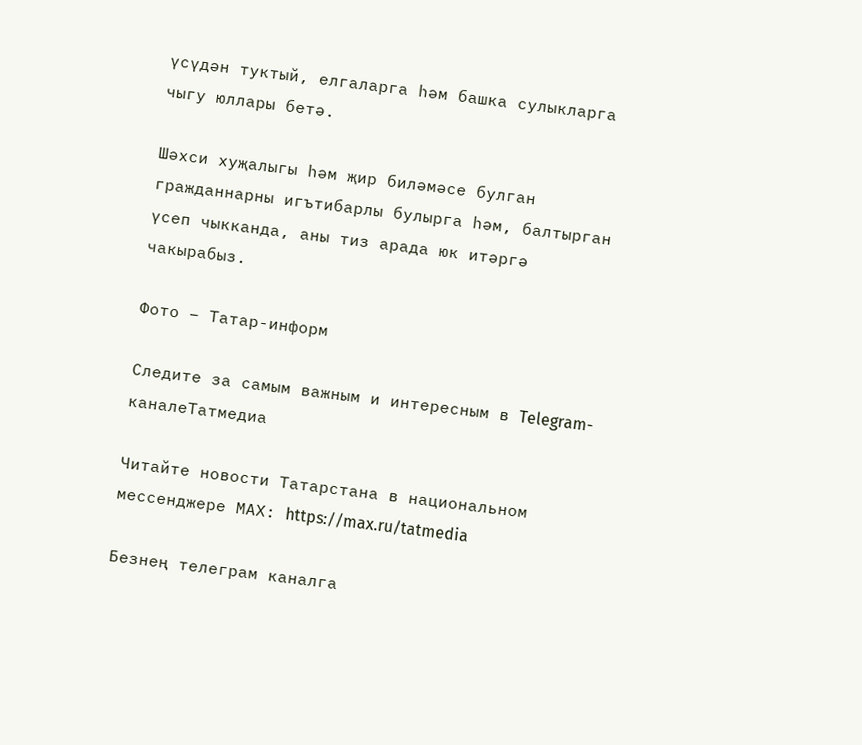үсүдән туктый, елгаларга һәм башка сулыкларга чыгу юллары бетә.

Шәхси хуҗалыгы һәм җир биләмәсе булган гражданнарны игътибарлы булырга һәм, балтырган үсеп чыкканда, аны тиз арада юк итәргә чакырабыз.

Фото – Татар-информ

Следите за самым важным и интересным в Telegram-каналеТатмедиа

Читайте новости Татарстана в национальном мессенджере MАХ: https://max.ru/tatmedia

Безнең телеграм каналга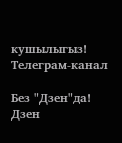кушылыгыз! Телеграм-канал

Без "Дзен"да! Дзен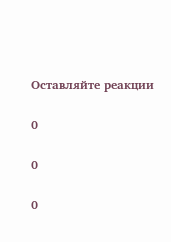Оставляйте реакции

0

0

0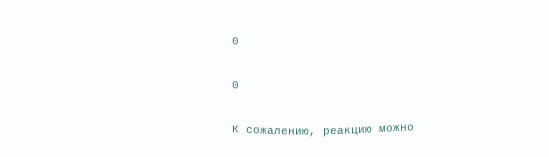0

0

К сожалению, реакцию можно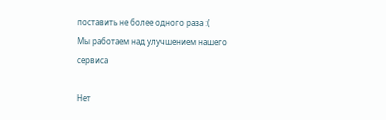поставить не более одного раза :(
Мы работаем над улучшением нашего сервиса

Нет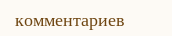комментариев